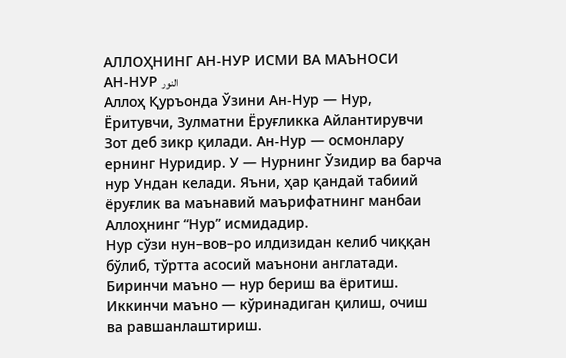АЛЛОҲНИНГ АН-НУР ИСМИ ВА МАЪНОСИ
АН-НУР النور
Аллоҳ Қуръонда Ўзини Ан-Нур — Нур, Ёритувчи, Зулматни Ёруғликка Айлантирувчи Зот деб зикр қилади. Ан-Нур — осмонлару ернинг Нуридир. У — Нурнинг Ўзидир ва барча нур Ундан келади. Яъни, ҳар қандай табиий ёруғлик ва маънавий маърифатнинг манбаи Аллоҳнинг “Нур” исмидадир.
Нур сўзи нун–вов–ро илдизидан келиб чиққан бўлиб, тўртта асосий маънони англатади. Биринчи маъно — нур бериш ва ёритиш. Иккинчи маъно — кўринадиган қилиш, очиш ва равшанлаштириш.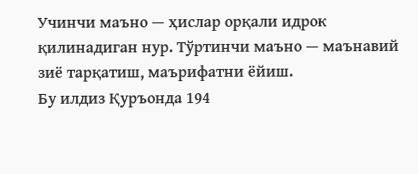Учинчи маъно — ҳислар орқали идрок қилинадиган нур. Тўртинчи маъно — маънавий зиё тарқатиш, маърифатни ёйиш.
Бу илдиз Қуръонда 194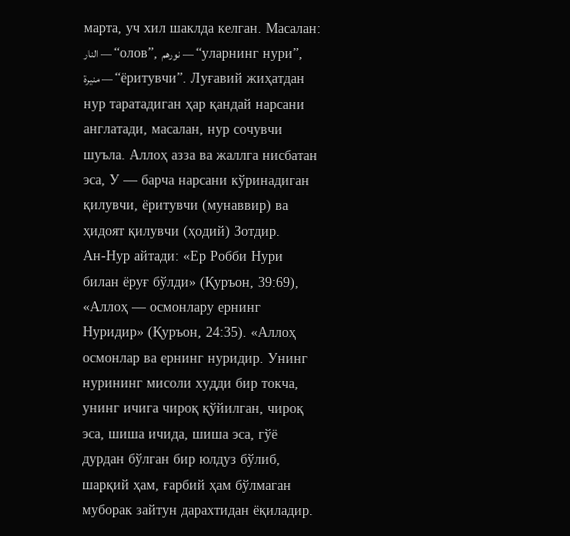марта, уч хил шаклда келган. Масалан: النار — “олов”, نورهم — “уларнинг нури”, منيرة — “ёритувчи”. Луғавий жиҳатдан нур таратадиган ҳар қандай нарсани англатади, масалан, нур сочувчи шуъла. Аллоҳ азза ва жаллга нисбатан эса, У — барча нарсани кўринадиган қилувчи, ёритувчи (мунаввир) ва ҳидоят қилувчи (ҳодий) Зотдир.
Ан-Нур айтади: «Ер Робби Нури билан ёруғ бўлди» (Қуръон, 39:69), «Аллоҳ — осмонлару ернинг Нуридир» (Қуръон, 24:35). «Аллоҳ осмонлар ва ернинг нуридир. Унинг нурининг мисоли худди бир токча, унинг ичига чироқ қўйилган, чироқ эса, шиша ичида, шиша эса, гўё дурдан бўлган бир юлдуз бўлиб, шарқий ҳам, ғарбий ҳам бўлмаган муборак зайтун дарахтидан ёқиладир.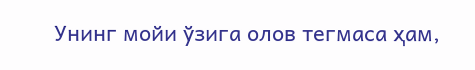Унинг мойи ўзига олов тегмаса ҳам,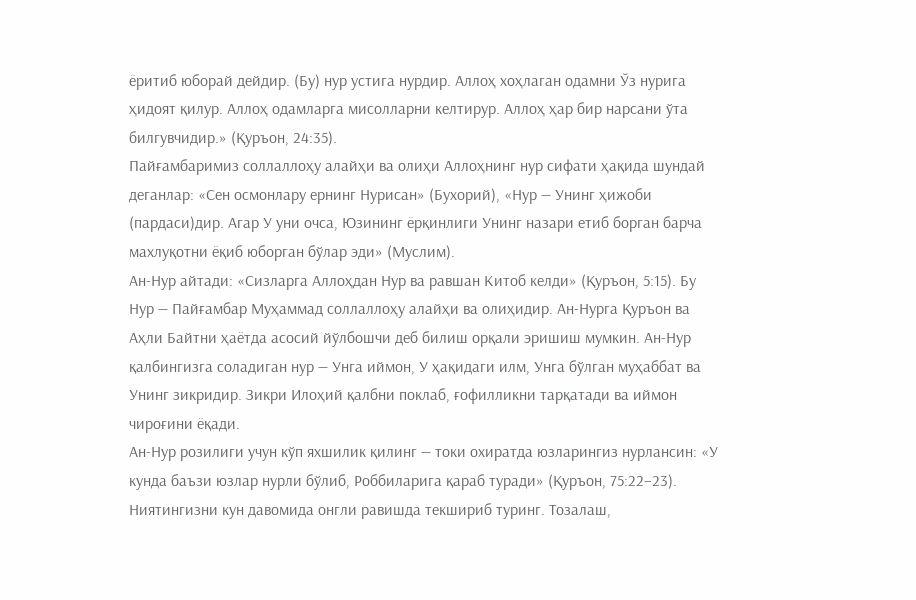ёритиб юборай дейдир. (Бу) нур устига нурдир. Аллоҳ хоҳлаган одамни Ўз нурига ҳидоят қилур. Аллоҳ одамларга мисолларни келтирур. Аллоҳ ҳар бир нарсани ўта билгувчидир.» (Қуръон, 24:35).
Пайғамбаримиз соллаллоҳу алайҳи ва олиҳи Аллоҳнинг нур сифати ҳақида шундай деганлар: «Сен осмонлару ернинг Нурисан» (Бухорий), «Нур — Унинг ҳижоби (пардаси)дир. Агар У уни очса, Юзининг ёрқинлиги Унинг назари етиб борган барча махлуқотни ёқиб юборган бўлар эди» (Муслим).
Ан-Нур айтади: «Сизларга Аллоҳдан Нур ва равшан Китоб келди» (Қуръон, 5:15). Бу Нур — Пайғамбар Муҳаммад соллаллоҳу алайҳи ва олиҳидир. Ан-Нурга Қуръон ва Аҳли Байтни ҳаётда асосий йўлбошчи деб билиш орқали эришиш мумкин. Ан-Нур қалбингизга соладиган нур — Унга иймон, У ҳақидаги илм, Унга бўлган муҳаббат ва Унинг зикридир. Зикри Илоҳий қалбни поклаб, ғофилликни тарқатади ва иймон чироғини ёқади.
Ан-Нур розилиги учун кўп яхшилик қилинг — токи охиратда юзларингиз нурлансин: «У кунда баъзи юзлар нурли бўлиб, Роббиларига қараб туради» (Қуръон, 75:22–23). Ниятингизни кун давомида онгли равишда текшириб туринг. Тозалаш,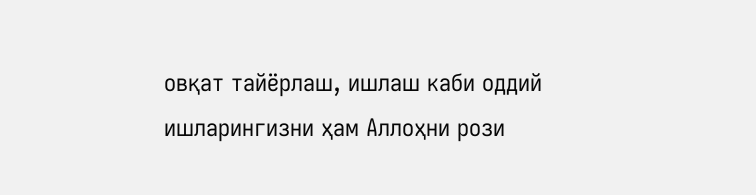овқат тайёрлаш, ишлаш каби оддий ишларингизни ҳам Аллоҳни рози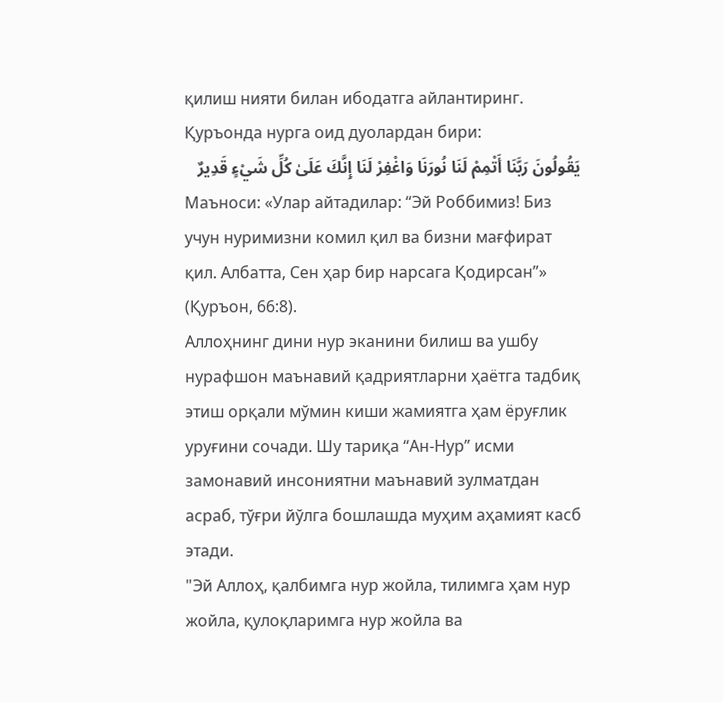қилиш нияти билан ибодатга айлантиринг.
Қуръонда нурга оид дуолардан бири:
يَقُولُونَ رَبَّنَا أَتْمِمْ لَنَا نُورَنَا وَاغْفِرْ لَنَا إِنَّكَ عَلَىٰ كُلِّ شَيْءٍ قَدِيرٌ
Маъноси: «Улар айтадилар: “Эй Роббимиз! Биз учун нуримизни комил қил ва бизни мағфират қил. Албатта, Сен ҳар бир нарсага Қодирсан”» (Қуръон, 66:8).
Аллоҳнинг дини нур эканини билиш ва ушбу нурафшон маънавий қадриятларни ҳаётга тадбиқ этиш орқали мўмин киши жамиятга ҳам ёруғлик уруғини сочади. Шу тариқа “Ан-Нур” исми замонавий инсониятни маънавий зулматдан асраб, тўғри йўлга бошлашда муҳим аҳамият касб этади.
"Эй Аллоҳ, қалбимга нур жойла, тилимга ҳам нур жойла, қулоқларимга нур жойла ва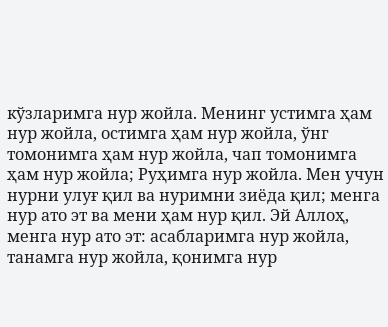кўзларимга нур жойла. Менинг устимга ҳам нур жойла, остимга ҳам нур жойла, ўнг томонимга ҳам нур жойла, чап томонимга ҳам нур жойла; Руҳимга нур жойла. Мен учун нурни улуғ қил ва нуримни зиёда қил; менга нур ато эт ва мени ҳам нур қил. Эй Аллоҳ, менга нур ато эт: асабларимга нур жойла, танамга нур жойла, қонимга нур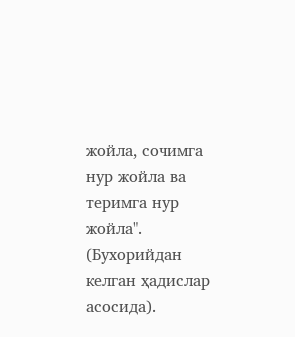жойла, сочимга нур жойла ва теримга нур жойла". (Бухорийдан келган ҳадислар асосида).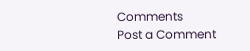Comments
Post a Comment